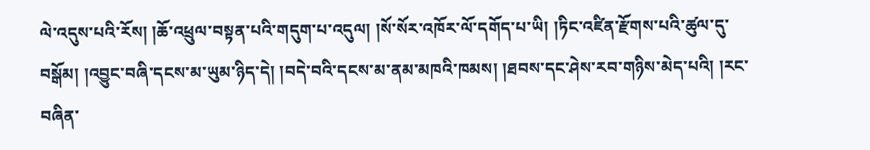ལེ་འདུས་པའི་རོས། །ཆོ་འཕྲུལ་བསྟན་པའི་གདུག་པ་འདུལ། །སོ་སོར་འཁོར་ལོ་དགོད་པ་ཡི། །ཏིང་འཛིན་རྫོགས་པའི་ཚུལ་དུ་བསྒོམ། །འབྱུང་བཞི་དངས་མ་ཡུམ་ཉིད་དེ། །བདེ་བའི་དངས་མ་ནམ་མཁའི་ཁམས། །ཐབས་དང་ཤེས་རབ་གཉིས་མེད་པའི། །རང་བཞིན་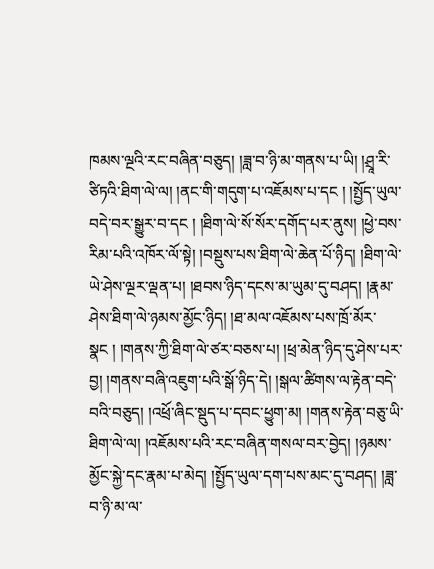ཁམས་ལྔའི་རང་བཞིན་བཅུད། །ཟླ་བ་ཉི་མ་གནས་པ་ཡི། །ཤྲཱ་རི་ཙིཏའི་ཐིག་ལེ་ལ། །ནང་གི་གདུག་པ་འཇོམས་པ་དང ། །སྤྱོད་ཡུལ་བདེ་བར་སྒྱུར་བ་དང ། །ཐིག་ལེ་སོ་སོར་དགོད་པར་ནུས། །ཕྱེ་བས་རིམ་པའི་འཁོར་ལོ་སྟེ། །བསྡུས་པས་ཐིག་ལེ་ཆེན་པོ་ཉིད། །ཐིག་ལེ་ཡེ་ཤེས་ལྔར་ལྡན་པ། །ཐབས་ཉིད་དངས་མ་ཡུམ་དུ་བཤད། །རྣམ་ཤེས་ཐིག་ལེ་ཉམས་མྱོང་ཉིད། །ཐ་མལ་འཇོམས་པས་ཁྲོ་མོར་སྣང ། །གནས་ཀྱི་ཐིག་ལེ་ཙར་བཅས་པ། །ཕྲ་མེན་ཉིད་དུ་ཤེས་པར་བྱ། །གནས་བཞི་འཇུག་པའི་སྒོ་ཉིད་དེ། །སྒལ་ཚིགས་ལ་རྟེན་བདེ་བའི་བཅུད། །འཕྲོ་ཞིང་སྡུད་པ་དབང་ཕྱུག་མ། །གནས་རྟེན་བཅུ་ཡི་ཐིག་ལེ་ལ། །འཇོམས་པའི་རང་བཞིན་གསལ་བར་བྱེད། །ཉམས་མྱོང་སྐྱེ་དང་རྣམ་པ་མེད། །སྤྱོད་ཡུལ་དག་པས་མང་དུ་བཤད། །ཟླ་བ་ཉི་མ་ལ་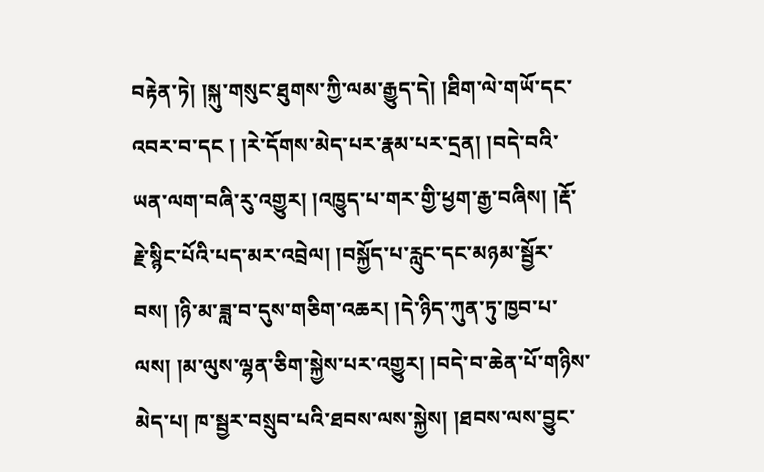བརྟེན་ཏེ། །སྐུ་གསུང་ཐུགས་ཀྱི་ལམ་རྒྱུད་དེ། །ཐིག་ལེ་གཡོ་དང་འབར་བ་དང ། །རེ་དོགས་མེད་པར་རྣམ་པར་དྲན། །བདེ་བའི་ཡན་ལག་བཞི་རུ་འགྱུར། །འཁྱུད་པ་གར་གྱི་ཕྱག་རྒྱ་བཞིས། །རྡོ་རྗེ་སྙིང་པོའི་པད་མར་འབྲེལ། །བསྐྱོད་པ་རླུང་དང་མཉམ་སྦྱོར་བས། །ཉི་མ་ཟླ་བ་དུས་གཅིག་འཆར། །དེ་ཉིད་ཀུན་ཏུ་ཁྱབ་པ་ལས། །མ་ལུས་ལྷན་ཅིག་སྐྱེས་པར་འགྱུར། །བདེ་བ་ཆེན་པོ་གཉིས་མེད་པ། ཁ་སྦྱར་བསྲུབ་པའི་ཐབས་ལས་སྐྱེས། །ཐབས་ལས་བྱུང་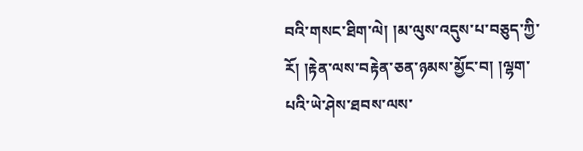བའི་གསང་ཐིག་ལེ། །མ་ལུས་འདུས་པ་བཅུད་ཀྱི་རོ། །རྟེན་ལས་བརྟེན་ཅན་ཉམས་མྱོང་བ། །ལྷག་པའི་ཡེ་ཤེས་ཐབས་ལས་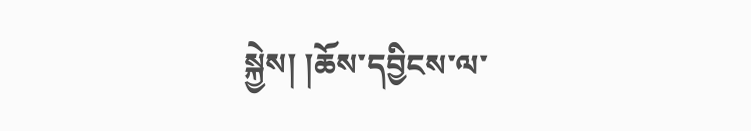སྐྱེས། །ཆོས་དབྱིངས་ལ་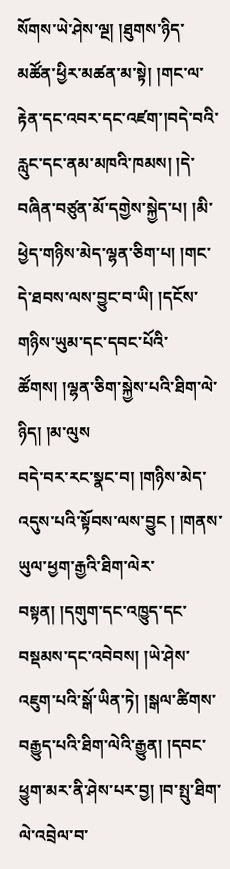སོགས་ཡེ་ཤེས་ལྔ། །ཐུགས་ཉིད་མཚོན་ཕྱིར་མཚན་མ་སྟེ། །གང་ལ་རྟེན་དང་འབར་དང་འཛག་།བདེ་བའི་རླུང་དང་ནམ་མཁའི་ཁམས། །དེ་བཞིན་བཙུན་མོ་དགྱེས་སྐྱེད་པ། །མི་ཕྱེད་གཉིས་མེད་ལྷན་ཅིག་པ། །གང་དེ་ཐབས་ལས་བྱུང་བ་ཡི། །དངོས་གཉིས་ཡུམ་དང་དབང་པོའི་ཚོགས། །ལྷན་ཅིག་སྐྱེས་པའི་ཐིག་ལེ་ཉིད། །མ་ལུས
བདེ་བར་རང་སྣང་བ། །གཉིས་མེད་འདུས་པའི་སྟོབས་ལས་བྱུང ། །གནས་ཡུལ་ཕྱག་རྒྱའི་ཐིག་ལེར་བསྟན། །དགུག་དང་འཁྱུད་དང་བསྡམས་དང་འབེབས། །ཡེ་ཤེས་འཇུག་པའི་སྒོ་ཡིན་ཏེ། །སྒལ་ཚིགས་བརྒྱུད་པའི་ཐིག་ལེའི་རྒྱུན། །དབང་ཕྱུག་མར་ནི་ཤེས་པར་བྱ། །བ་སྤུ་ཐིག་ལེ་འབྲེལ་བ་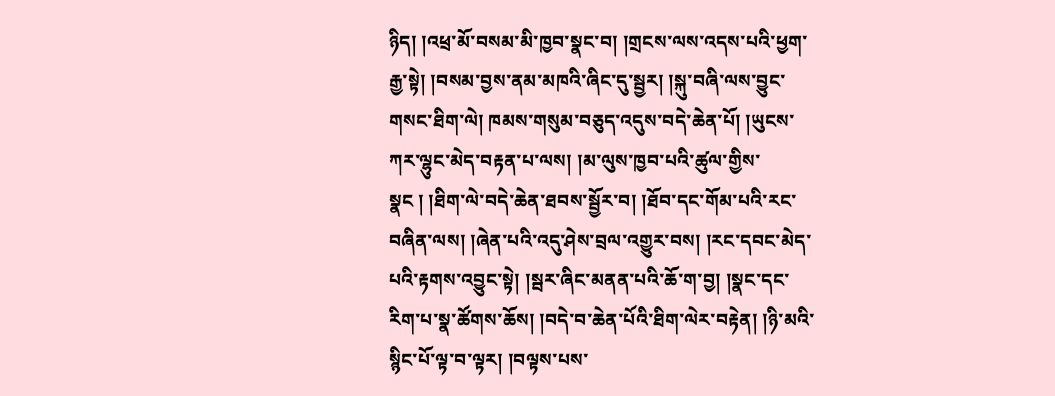ཉིད། །འཕྲ་མོ་བསམ་མི་ཁྱབ་སྣང་བ། །གྲངས་ལས་འདས་པའི་ཕྱག་རྒྱ་སྟེ། །བསམ་བྱས་ནམ་མཁའི་ཞིང་དུ་སྦྱར། །སྐུ་བཞི་ལས་བྱུང་གསང་ཐིག་ལེ། ཁམས་གསུམ་བཅུད་འདུས་བདེ་ཆེན་པོ། །ཡུངས་ཀར་ལྷུང་མེད་བརྟན་པ་ལས། །མ་ལུས་ཁྱབ་པའི་ཚུལ་གྱིས་སྣང ། །ཐིག་ལེ་བདེ་ཆེན་ཐབས་སྦྱོར་བ། །ཐོབ་དང་གོམ་པའི་རང་བཞིན་ལས། །ཞེན་པའི་འདུ་ཤེས་བྲལ་འགྱུར་བས། །རང་དབང་མེད་པའི་རྟགས་འབྱུང་སྟེ། །སྦར་ཞིང་མནན་པའི་ཆོ་ག་བྱ། །སྣང་དང་རིག་པ་སྣ་ཚོགས་ཆོས། །བདེ་བ་ཆེན་པོའི་ཐིག་ལེར་བརྟེན། །ཉི་མའི་སྙིང་པོ་ལྟ་བ་ལྟར། །བལྟས་པས་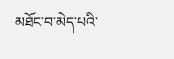མཐོང་བ་མེད་པའི་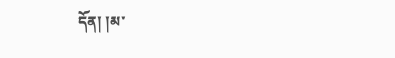དོན། །མ་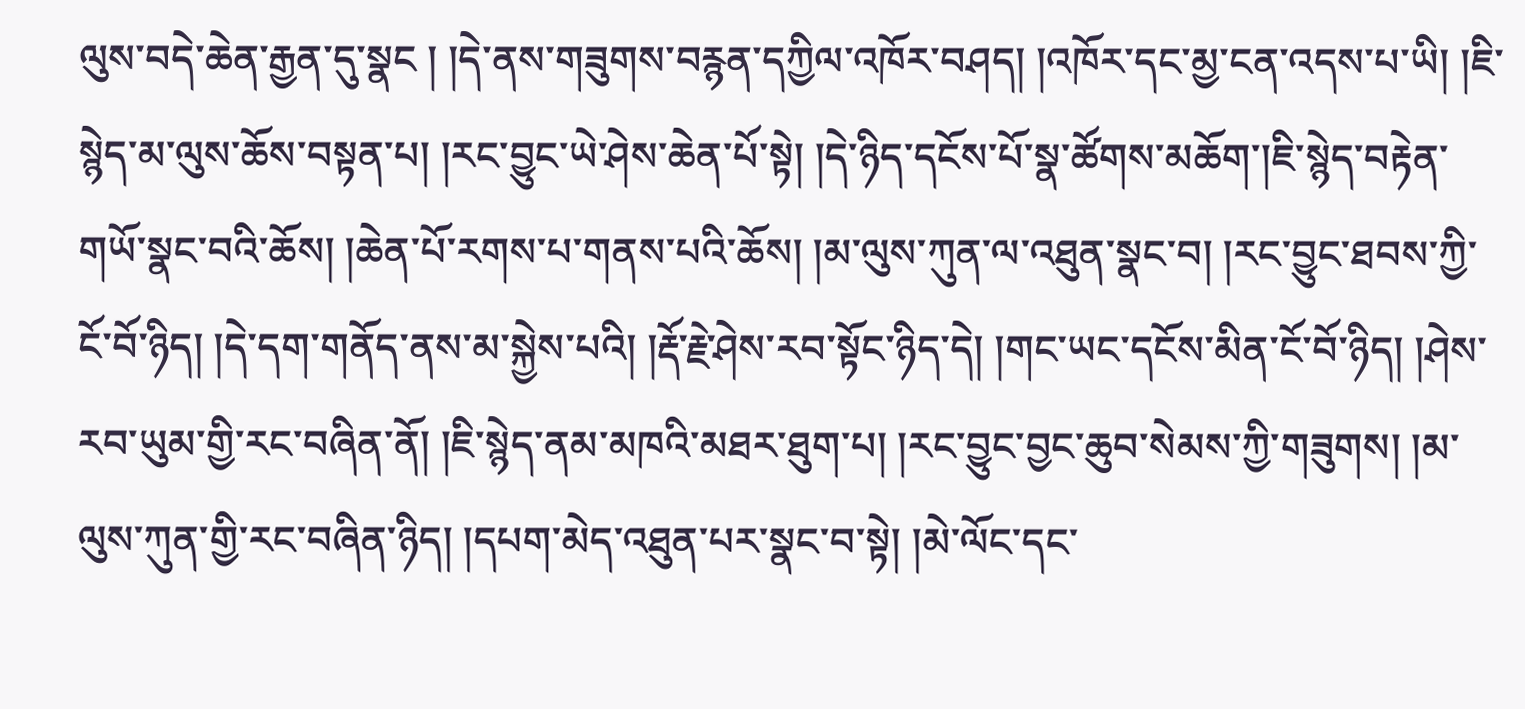ལུས་བདེ་ཆེན་རྒྱན་དུ་སྣང ། །དེ་ནས་གཟུགས་བརྙན་དཀྱིལ་འཁོར་བཤད། །འཁོར་དང་མྱ་ངན་འདས་པ་ཡི། །ཇི་སྙེད་མ་ལུས་ཆོས་བསྟན་པ། །རང་བྱུང་ཡེ་ཤེས་ཆེན་པོ་སྟེ། །དེ་ཉིད་དངོས་པོ་སྣ་ཚོགས་མཆོག་།ཇི་སྙེད་བརྟེན་གཡོ་སྣང་བའི་ཆོས། །ཆེན་པོ་རགས་པ་གནས་པའི་ཆོས། །མ་ལུས་ཀུན་ལ་འཐུན་སྣང་བ། །རང་བྱུང་ཐབས་ཀྱི་ངོ་བོ་ཉིད། །དེ་དག་གནོད་ནས་མ་སྐྱེས་པའི། །རྡོ་རྗེ་ཤེས་རབ་སྟོང་ཉིད་དེ། །གང་ཡང་དངོས་མིན་ངོ་བོ་ཉིད། །ཤེས་རབ་ཡུམ་གྱི་རང་བཞིན་ནོ། །ཇི་སྙེད་ནམ་མཁའི་མཐར་ཐུག་པ། །རང་བྱུང་བྱང་ཆུབ་སེམས་ཀྱི་གཟུགས། །མ་ལུས་ཀུན་གྱི་རང་བཞིན་ཉིད། །དཔག་མེད་འཐུན་པར་སྣང་བ་སྟེ། །མེ་ལོང་དང་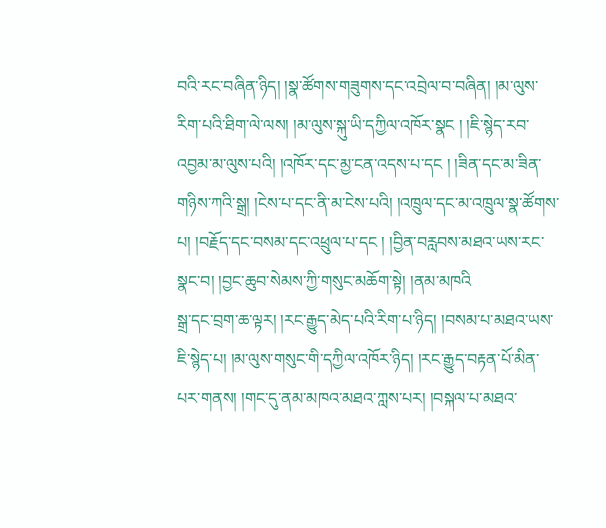བའི་རང་བཞིན་ཉིད། །སྣ་ཚོགས་གཟུགས་དང་འབྲེལ་བ་བཞིན། །མ་ལུས་རིག་པའི་ཐིག་ལེ་ལས། །མ་ལུས་སྐུ་ཡི་དཀྱིལ་འཁོར་སྣང ། །ཇི་སྙེད་རབ་འབྱམ་མ་ལུས་པའི། །འཁོར་དང་མྱ་ངན་འདས་པ་དང ། །ཟིན་དང་མ་ཟིན་གཉིས་ཀའི་སྒྲ། །ངེས་པ་དང་ནི་མ་ངེས་པའི། །འཁྲུལ་དང་མ་འཁྲུལ་སྣ་ཚོགས་པ། །བརྗོད་དང་བསམ་དང་འཕྲུལ་པ་དང ། །བྱིན་བརླབས་མཐའ་ཡས་རང་སྣང་བ། །བྱང་ཆུབ་སེམས་ཀྱི་གསུང་མཆོག་སྟེ། །ནམ་མཁའི
སྒྲ་དང་བྲག་ཆ་ལྟར། །རང་རྒྱུད་མེད་པའི་རིག་པ་ཉིད། །བསམ་པ་མཐའ་ཡས་ཇི་སྙེད་པ། །མ་ལུས་གསུང་གི་དཀྱིལ་འཁོར་ཉིད། །རང་རྒྱུད་བརྟན་པོ་མིན་པར་གནས། །གང་དུ་ནམ་མཁའ་མཐའ་ཀླས་པར། །བསྐལ་པ་མཐའ་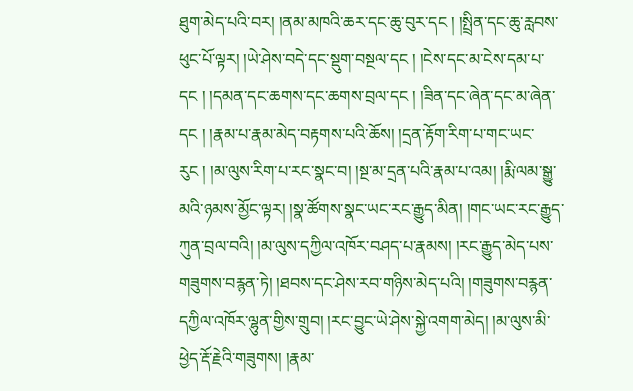ཐུག་མེད་པའི་བར། །ནམ་མཁའི་ཆར་དང་ཆུ་བུར་དང ། །སྤྲིན་དང་ཆུ་རླབས་ཕུང་པོ་ལྟར། །ཡེ་ཤེས་བདེ་དང་སྡུག་བསྔལ་དང ། །ངེས་དང་མ་ངེས་དམ་པ་དང ། །དམན་དང་ཆགས་དང་ཆགས་བྲལ་དང ། །ཟིན་དང་ཞེན་དང་མ་ཞེན་དང ། །རྣམ་པ་རྣམ་མེད་བརྟགས་པའི་ཆོས། །དྲན་རྟོག་རིག་པ་གང་ཡང་རུང ། །མ་ལུས་རིག་པ་རང་སྣང་བ། །སྔ་མ་དྲན་པའི་རྣམ་པ་འམ། །རྨི་ལམ་སྒྱུ་མའི་ཉམས་མྱོང་ལྟར། །སྣ་ཚོགས་སྣང་ཡང་རང་རྒྱུད་མིན། །གང་ཡང་རང་རྒྱུད་ཀུན་བྲལ་བའི། །མ་ལུས་དཀྱིལ་འཁོར་བཤད་པ་རྣམས། །རང་རྒྱུད་མེད་པས་གཟུགས་བརྙན་ཏེ། །ཐབས་དང་ཤེས་རབ་གཉིས་མེད་པའི། །གཟུགས་བརྙན་དཀྱིལ་འཁོར་ལྷུན་གྱིས་གྲུབ། །རང་བྱུང་ཡེ་ཤེས་སྐྱེ་འགག་མེད། །མ་ལུས་མི་ཕྱེད་རྡོ་རྗེའི་གཟུགས། །རྣམ་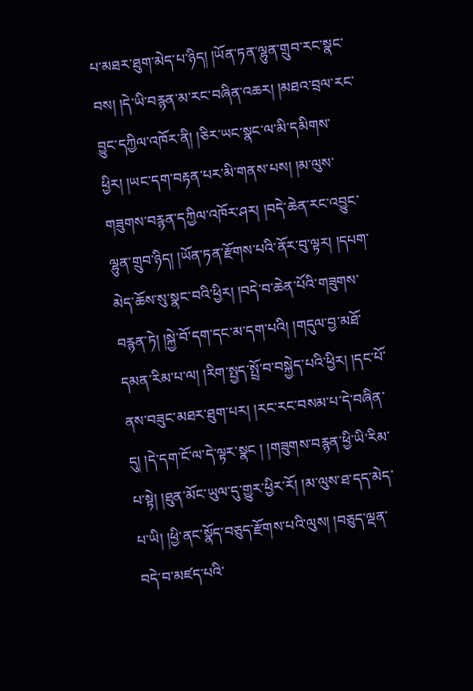པ་མཐར་ཐུག་མེད་པ་ཉིད། །ཡོན་ཏན་ལྷུན་གྲུབ་རང་སྣང་བས། །དེ་ཡི་བརྙན་མ་རང་བཞིན་འཆར། །མཐའ་བྲལ་རང་བྱུང་དཀྱིལ་འཁོར་ནི། །ཅིར་ཡང་སྣང་ལ་མི་དམིགས་ཕྱིར། །ཡང་དག་བརྟན་པར་མི་གནས་པས། །མ་ལུས་གཟུགས་བརྙན་དཀྱིལ་འཁོར་ཤར། །བདེ་ཆེན་རང་འབྱུང་ལྷུན་གྲུབ་ཉིད། །ཡོན་ཏན་རྫོགས་པའི་ནོར་བུ་ལྟར། །དཔག་མེད་ཆོས་སུ་སྣང་བའི་ཕྱིར། །བདེ་བ་ཆེན་པོའི་གཟུགས་བརྙན་ཏེ། །སྐྱེ་བོ་དག་དང་མ་དག་པའི། །གདུལ་བྱ་མཐོ་དམན་རིམ་པ་ལ། །རིག་སྤྱད་སྤྲོ་བ་བསྐྱེད་པའི་ཕྱིར། །དང་པོ་ནས་བཟུང་མཐར་ཐུག་པར། །རང་རང་བསམ་པ་དེ་བཞིན་དུ། །དེ་དག་ངོ་ལ་དེ་ལྟར་སྣང ། །གཟུགས་བརྙན་ཕྱི་ཡི་རིམ་པ་སྟེ། །ཐུན་མོང་ཡུལ་དུ་གྱུར་ཕྱིར་རོ། །མ་ལུས་ཐ་དད་མེད་པ་ཡི། །ཕྱི་ནང་སྣོད་བཅུད་རྫོགས་པའི་ལུས། །བཅུད་ལྡན་བདེ་བ་མཛད་པའི་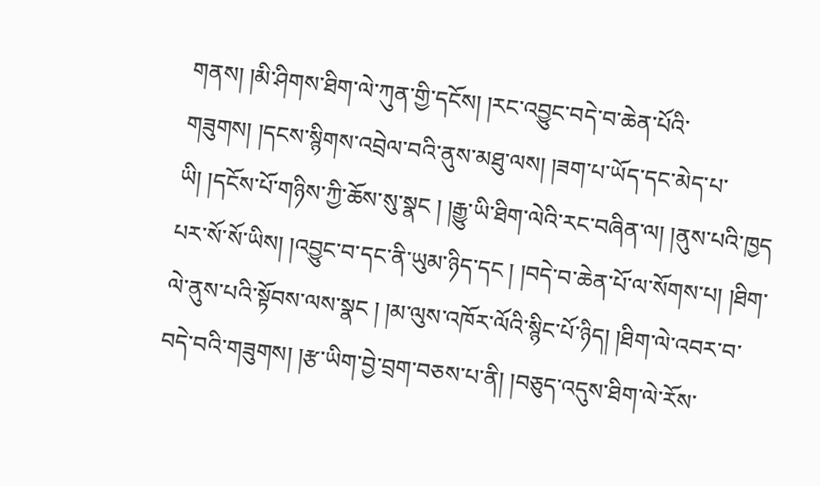གནས། །མི་ཤིགས་ཐིག་ལེ་ཀུན་གྱི་དངོས། །རང་འབྱུང་བདེ་བ་ཆེན་པོའི་གཟུགས། །དངས་སྙིགས་འབྲེལ་བའི་ནུས་མཐུ་ལས། །ཟག་པ་ཡོད་དང་མེད་པ་ཡི། །དངོས་པོ་གཉིས་ཀྱི་ཆོས་སུ་སྣང ། །རྒྱུ་ཡི་ཐིག་ལེའི་རང་བཞིན་ལ། །ནུས་པའི་ཁྱད
པར་སོ་སོ་ཡིས། །འབྱུང་བ་དང་ནི་ཡུམ་ཉིད་དང ། །བདེ་བ་ཆེན་པོ་ལ་སོགས་པ། །ཐིག་ལེ་ནུས་པའི་སྟོབས་ལས་སྣང ། །མ་ལུས་འཁོར་ལོའི་སྙིང་པོ་ཉིད། །ཐིག་ལེ་འབར་བ་བདེ་བའི་གཟུགས། །རྩ་ཡིག་བྱེ་བྲག་བཅས་པ་ནི། །བཅུད་འདུས་ཐིག་ལེ་རོས་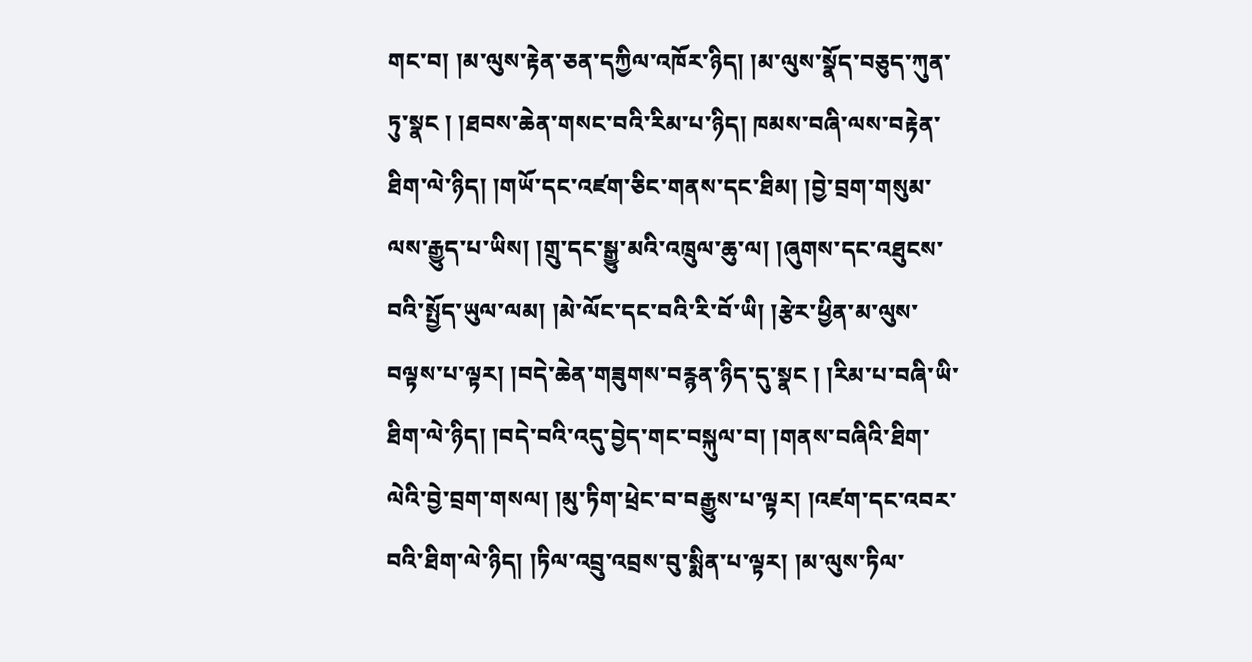གང་བ། །མ་ལུས་རྟེན་ཅན་དཀྱིལ་འཁོར་ཉིད། །མ་ལུས་སྣོད་བཅུད་ཀུན་ཏུ་སྣང ། །ཐབས་ཆེན་གསང་བའི་རིམ་པ་ཉིད། ཁམས་བཞི་ལས་བརྟེན་ཐིག་ལེ་ཉིད། །གཡོ་དང་འཛག་ཅིང་གནས་དང་ཐིམ། །བྱེ་བྲག་གསུམ་ལས་རྒྱུད་པ་ཡིས། །གྲུ་དང་སྒྱུ་མའི་འཁྲུལ་ཆུ་ལ། །ཞུགས་དང་འཐུངས་བའི་སྤྱོད་ཡུལ་ལམ། །མེ་ལོང་དང་བའི་རི་བོ་ཡི། །རྩེར་ཕྱིན་མ་ལུས་བལྟས་པ་ལྟར། །བདེ་ཆེན་གཟུགས་བརྙན་ཉིད་དུ་སྣང ། །རིམ་པ་བཞི་ཡི་ཐིག་ལེ་ཉིད། །བདེ་བའི་འདུ་བྱེད་གང་བསྐུལ་བ། །གནས་བཞིའི་ཐིག་ལེའི་བྱེ་བྲག་གསལ། །མུ་ཏིག་ཕྲེང་བ་བརྒྱུས་པ་ལྟར། །འཛག་དང་འབར་བའི་ཐིག་ལེ་ཉིད། །ཏིལ་འབྲུ་འབྲས་བུ་སྨིན་པ་ལྟར། །མ་ལུས་ཏིལ་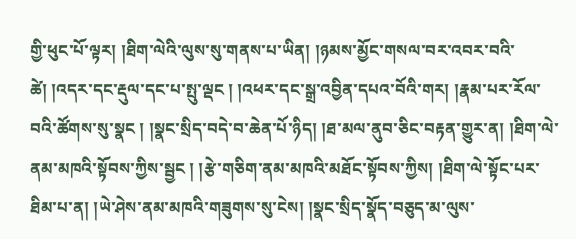གྱི་ཕུང་པོ་ལྟར། །ཐིག་ལེའི་ལུས་སུ་གནས་པ་ཡིན། །ཉམས་མྱོང་གསལ་བར་འབར་བའི་ཚེ། །འདར་དང་རྡུལ་དང་པ་སྤུ་ལྡང ། །འཕར་དང་སྒྲ་འབྱིན་དཔའ་བོའི་གར། །རྣམ་པར་རོལ་བའི་ཚོགས་སུ་སྣང ། །སྣང་སྲིད་བདེ་བ་ཆེན་པོ་ཉིད། །ཐ་མལ་ནུབ་ཅིང་བརྟན་གྱུར་ན། །ཐིག་ལེ་ནམ་མཁའི་སྟོབས་ཀྱིས་སྦྱང ། །རྩེ་གཅིག་ནམ་མཁའི་མཐོང་སྟོབས་ཀྱིས། །ཐིག་ལེ་སྟོང་པར་ཐིམ་པ་ན། །ཡེ་ཤེས་ནམ་མཁའི་གཟུགས་སུ་ངེས། །སྣང་སྲིད་སྣོད་བཅུད་མ་ལུས་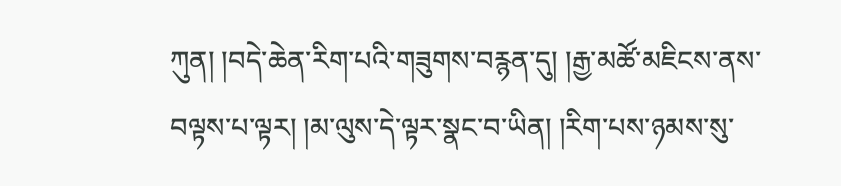ཀུན། །བདེ་ཆེན་རིག་པའི་གཟུགས་བརྙན་དུ། །རྒྱ་མཚོ་མཇིངས་ནས་བལྟས་པ་ལྟར། །མ་ལུས་དེ་ལྟར་སྣང་བ་ཡིན། །རིག་པས་ཉམས་སུ་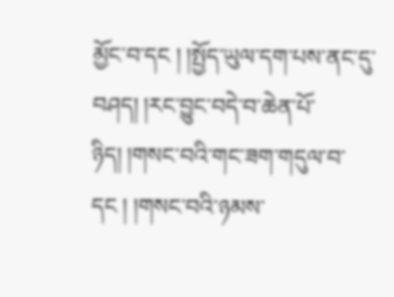མྱོང་བ་དང ། །སྤྱོད་ཡུལ་དག་པས་ནང་དུ་བཤད། །རང་བྱུང་བདེ་བ་ཆེན་པོ་ཉིད། །གསང་བའི་གང་ཟག་གདུལ་བ་དང ། །གསང་བའི་ཉམས་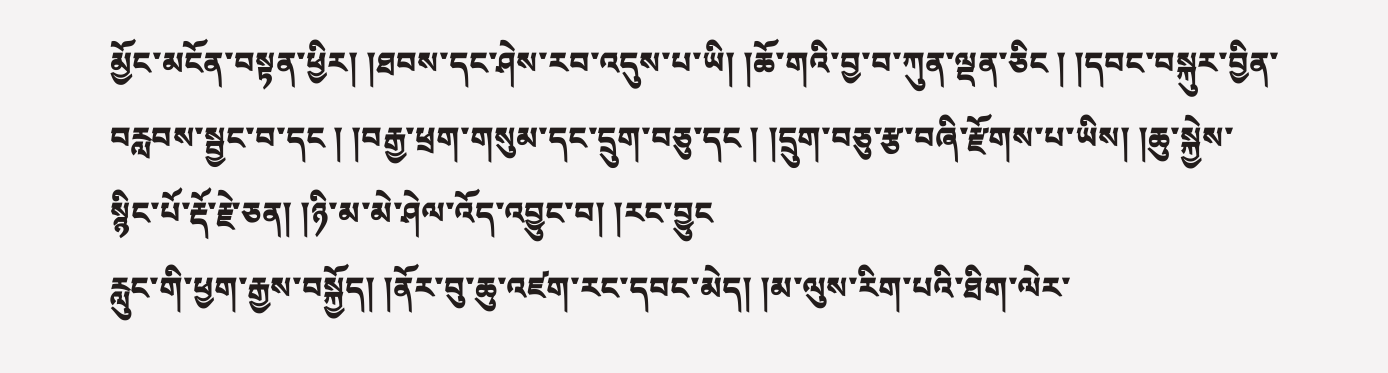མྱོང་མངོན་བསྟན་ཕྱིར། །ཐབས་དང་ཤེས་རབ་འདུས་པ་ཡི། །ཆོ་གའི་བྱ་བ་ཀུན་ལྡན་ཅིང ། །དབང་བསྐུར་བྱིན་བརླབས་སྦྱང་བ་དང ། །བརྒྱ་ཕྲག་གསུམ་དང་དྲུག་བཅུ་དང ། །དྲུག་བཅུ་རྩ་བཞི་རྫོགས་པ་ཡིས། །ཆུ་སྐྱེས་སྙིང་པོ་རྡོ་རྗེ་ཅན། །ཉི་མ་མེ་ཤེལ་འོད་འབྱུང་བ། །རང་བྱུང
རླུང་གི་ཕྱག་རྒྱས་བསྐྱོད། །ནོར་བུ་ཆུ་འཛག་རང་དབང་མེད། །མ་ལུས་རིག་པའི་ཐིག་ལེར་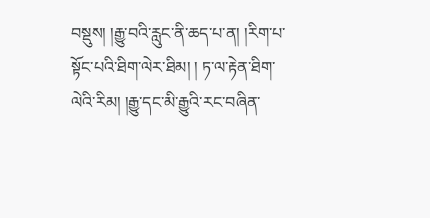བསྡུས། །རྒྱུ་བའི་རླུང་ནི་ཆད་པ་ན། །རིག་པ་སྟོང་པའི་ཐིག་ལེར་ཐིམ། ། ཏ་ལ་རྟེན་ཐིག་ལེའི་རིམ། །རྒྱུ་དང་མི་རྒྱུའི་རང་བཞིན་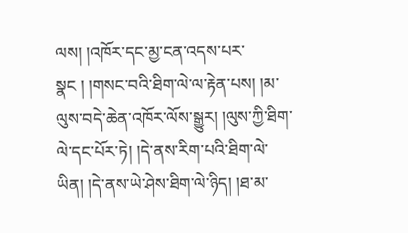ལས། །འཁོར་དང་མྱ་ངན་འདས་པར་སྣང ། །གསང་བའི་ཐིག་ལེ་ལ་རྟེན་པས། །མ་ལུས་བདེ་ཆེན་འཁོར་ལོས་སྒྱུར། །ལུས་ཀྱི་ཐིག་ལེ་དང་པོར་ཏེ། །དེ་ནས་རིག་པའི་ཐིག་ལེ་ཡིན། །དེ་ནས་ཡེ་ཤེས་ཐིག་ལེ་ཉིད། །ཐ་མ་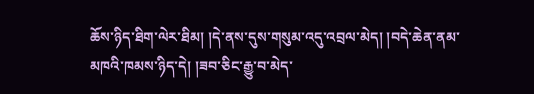ཆོས་ཉིད་ཐིག་ལེར་ཐིམ། །དེ་ནས་དུས་གསུམ་འདུ་འབྲལ་མེད། །བདེ་ཆེན་ནམ་མཁའི་ཁམས་ཉིད་དེ། །ཟབ་ཅིང་རྒྱུ་བ་མེད་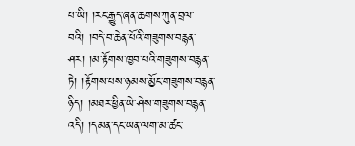པ་ཡི། །རང་རྒྱུད་ཞན་ཆགས་ཀུན་བྲལ་བའི། །བདེ་བ་ཆེན་པོའི་གཟུགས་བརྙན་ཤར། །མ་རྟོགས་ཁྱབ་པའི་གཟུགས་བརྙན་ཏེ། །རྟོགས་པས་ཉམས་མྱོང་གཟུགས་བརྙན་ཉིད། །མཐར་ཕྱིན་ཡེ་ཤེས་གཟུགས་བརྙན་འདི། །དམན་དང་ཡན་ལག་མ་ཚང་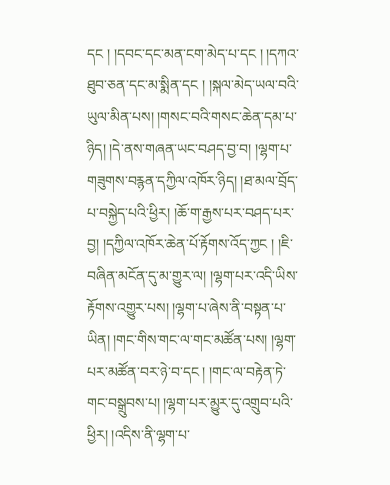དང ། །དབང་དང་མན་ངག་མེད་པ་དང ། །དཀའ་ཐུབ་ཅན་དང་མ་སྨིན་དང ། །སྐལ་མེད་ཡལ་བའི་ཡུལ་མིན་པས། །གསང་བའི་གསང་ཆེན་དམ་པ་ཉིད། །དེ་ནས་གཞན་ཡང་བཤད་བྱ་བ། །ལྷག་པ་གཟུགས་བརྙན་དཀྱིལ་འཁོར་ཉིད། །ཐ་མལ་བྲོད་པ་བསྐྱེད་པའི་ཕྱིར། །ཆོ་ག་རྒྱས་པར་བཤད་པར་བྱ། །དཀྱིལ་འཁོར་ཆེན་པོ་རྟོགས་འོད་ཀྱང ། །ཇི་བཞིན་མངོན་དུ་མ་གྱུར་ལ། །ལྷག་པར་འདི་ཡིས་རྟོགས་འགྱུར་པས། །ལྷག་པ་ཞེས་ནི་བསྟན་པ་ཡིན། །གང་གིས་གང་ལ་གང་མཚོན་པས། །ལྷག་པར་མཚོན་བར་ཉེ་བ་དང ། །གང་ལ་བརྟེན་ཏེ་གང་བསྒྲུབས་པ། །ལྷག་པར་མྱུར་དུ་འགྲུབ་པའི་ཕྱིར། །འདིས་ནི་ལྷག་པ་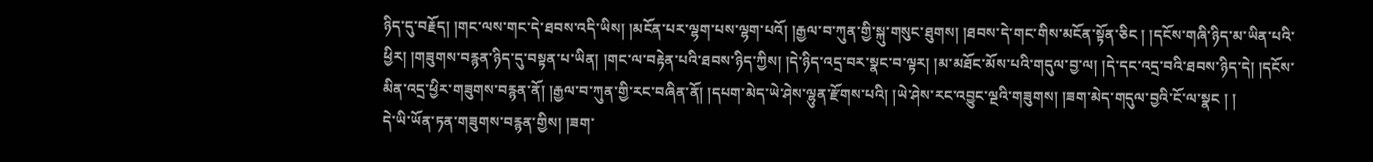ཉིད་དུ་བརྗོད། །གང་ལས་གང་དེ་ཐབས་འདི་ཡིས། །མངོན་པར་ལྷག་པས་ལྷག་པའོ། །རྒྱལ་བ་ཀུན་གྱི་སྐུ་གསུང་ཐུགས། །ཐབས་དེ་གང་གིས་མངོན་སྟོན་ཅིང ། །དངོས་གཞི་ཉིད་མ་ཡིན་པའི་ཕྱིར། །གཟུགས་བརྙན་ཉིད་དུ་བསྟན་པ་ཡིན། །གང་ལ་བརྟེན་པའི་ཐབས་ཉིད་ཀྱིས། །དེ་ཉིད་འདྲ་བར་སྣང་བ་ལྟར། །མ་མཐོང་མོས་པའི་གདུལ་བྱ་ལ། །དེ་དང་འདྲ་བའི་ཐབས་ཉིད་དེ། །དངོས་མིན་འདྲ་ཕྱིར་གཟུགས་བརྙན་ནོ། །རྒྱལ་བ་ཀུན་གྱི་རང་བཞིན་ནོ། །དཔག་མེད་ཡེ་ཤེས་ལྷུན་རྫོགས་པའི། །ཡེ་ཤེས་རང་འབྱུང་ལྔའི་གཟུགས། །ཟག་མེད་གདུལ་བྱའི་ངོ་ལ་སྣང ། །
དེ་ཡི་ཡོན་ཏན་གཟུགས་བརྙན་གྱིས། །ཟག་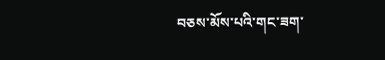བཅས་མོས་པའི་གང་ཟག་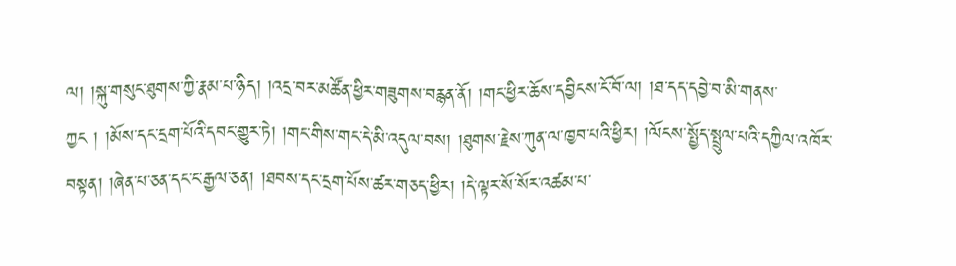ལ། །སྐུ་གསུང་ཐུགས་ཀྱི་རྣམ་པ་ཉིད། །འདྲ་བར་མཚོན་ཕྱིར་གཟུགས་བརྙན་ནོ། །གང་ཕྱིར་ཆོས་དབྱིངས་ངོ་བོ་ལ། །ཐ་དད་དབྱེ་བ་མི་གནས་ཀྱང ། །མོས་དང་དྲག་པོའི་དབང་གྱུར་ཏེ། །གང་གིས་གང་དེ་མི་འདུལ་བས། །ཐུགས་རྗེས་ཀུན་ལ་ཁྱབ་པའི་ཕྱིར། །ལོངས་སྤྱོད་སྤྲུལ་པའི་དཀྱིལ་འཁོར་བསྟན། །ཞེན་པ་ཅན་དང་ང་རྒྱལ་ཅན། །ཐབས་དང་དྲག་པོས་ཚར་གཅད་ཕྱིར། །དེ་ལྟར་སོ་སོར་འཚམ་པ་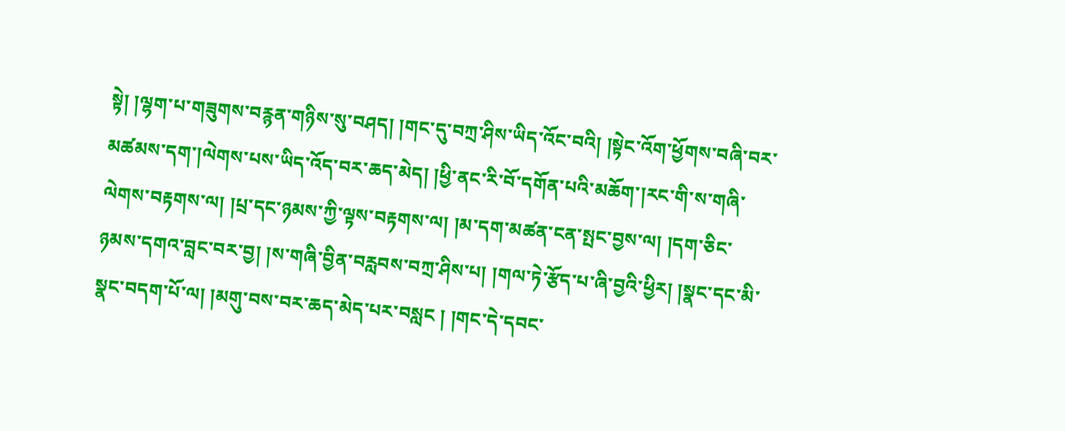སྟེ། །ལྷག་པ་གཟུགས་བརྙན་གཉིས་སུ་བཤད། །གང་དུ་བཀྲ་ཤིས་ཡིད་འོང་བའི། །སྟེང་འོག་ཕྱོགས་བཞི་བར་མཚམས་དག་།ལེགས་པས་ཡིད་འོད་བར་ཆད་མེད། །ཕྱི་ནང་རི་བོ་དགོན་པའི་མཆོག་།རང་གི་ས་གཞི་ལེགས་བརྟགས་ལ། །པྲ་དང་ཉམས་ཀྱི་ལྟས་བརྟགས་ལ། །མ་དག་མཚན་ངན་སྤང་བྱས་ལ། །དག་ཅིང་ཉམས་དགའ་བླང་བར་བྱ། །ས་གཞི་བྱིན་བརླབས་བཀྲ་ཤིས་པ། །གལ་ཏེ་རྩོད་པ་ཞི་བྱའི་ཕྱིར། །སྣང་དང་མི་སྣང་བདག་པོ་ལ། །མགུ་བས་བར་ཆད་མེད་པར་བསླང ། །གང་དེ་དབང་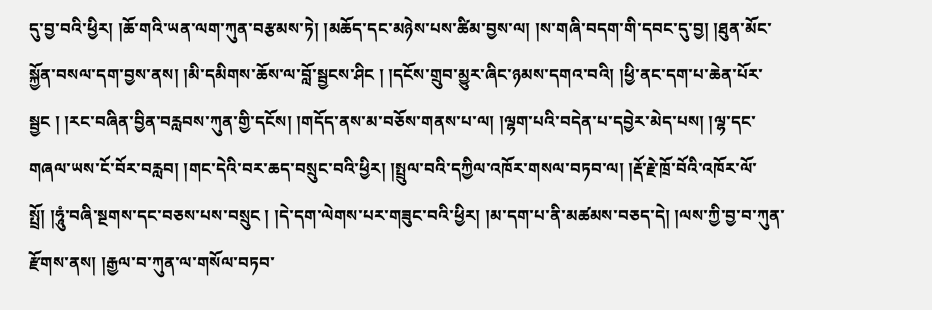དུ་བྱ་བའི་ཕྱིར། །ཆོ་གའི་ཡན་ལག་ཀུན་བརྩམས་ཏེ། །མཆོད་དང་མཉེས་པས་ཚིམ་བྱས་ལ། །ས་གཞི་བདག་གི་དབང་དུ་བྱ། །ཐུན་མོང་སྐྱོན་བསལ་དག་བྱས་ནས། །མི་དམིགས་ཆོས་ལ་བློ་སྦྱངས་ཤིང ། །དངོས་གྲུབ་མྱུར་ཞིང་ཉམས་དགའ་བའི། །ཕྱི་ནང་དག་པ་ཆེན་པོར་སྦྱང ། །རང་བཞིན་བྱིན་བརླབས་ཀུན་གྱི་དངོས། །གདོད་ནས་མ་བཅོས་གནས་པ་ལ། །ལྷག་པའི་བདེན་པ་དབྱེར་མེད་པས། །ལྷ་དང་གཞལ་ཡས་ངོ་བོར་བརླབ། །གང་དེའི་བར་ཆད་བསྲུང་བའི་ཕྱིར། །སྤྲུལ་བའི་དཀྱིལ་འཁོར་གསལ་བཏབ་ལ། །རྡོ་རྗེ་ཁྲོ་བོའི་འཁོར་ལོ་སྤྲོ། །ཧཱུཾ་བཞི་སྔགས་དང་བཅས་པས་བསྲུང ། །དེ་དག་ལེགས་པར་གཟུང་བའི་ཕྱིར། །མ་དག་པ་ནི་མཚམས་བཅད་དེ། །ལས་ཀྱི་བྱ་བ་ཀུན་རྫོགས་ནས། །རྒྱལ་བ་ཀུན་ལ་གསོལ་བཏབ་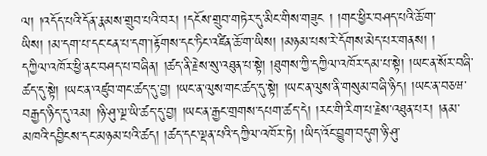ལ། །འདོད་པའི་དོན་རྣམས་གྲུབ་པའི་བར། །དངོས་གྲུབ་གཏེར་དུ་མིང་གིས་གཟུང ། །གང་ཕྱིར་བཤད་པའི་ཆོ་ག་ཡིས། །མ་དག་པ་དང་ངན་པ་དག་།རྟོགས་དང་ཏིང་འཛིན་ཆོ་ག་ཡིས། །མཉམ་པས་རེ་དོགས་མེད་པར་གནས། །
དཀྱིལ་འཁོར་ཕྱི་ནང་བཤད་པ་བཞིན། །ཚད་ནི་རྗེས་སུ་འཐུན་པ་སྟེ། །ཐུགས་ཀྱི་དཀྱིལ་འཁོར་དམ་པ་སྟེ། །ཡང་ན་སོར་བཞི་ཚད་དུ་སྟེ། །ཡང་ན་འཛུབ་གང་ཚད་དུ་བྱ། །ཡང་ན་ལུས་གང་ཚད་དུ་སྟེ། །ཡང་ན་ལུས་ནི་གསུམ་བཞི་ཉིད། །ཡང་ན་བཅཝ་བརྒྱད་ཉིད་དུ་འམ། །ཉི་ཤུ་ལྔ་ཡི་ཚད་དུ་བྱ། །ཡང་ན་རྒྱང་གྲགས་དཔག་ཚད་དེ། །རང་གི་རིག་པ་རྗེས་འཐུན་པར། །ནམ་མཁའི་དབྱིངས་དང་མཉམ་པའི་ཚད། །ཚད་དང་ལྡན་པའི་དཀྱིལ་འཁོར་ཏེ། །ཡིད་འོང་བྱུག་བདུག་ཉི་ཤུ་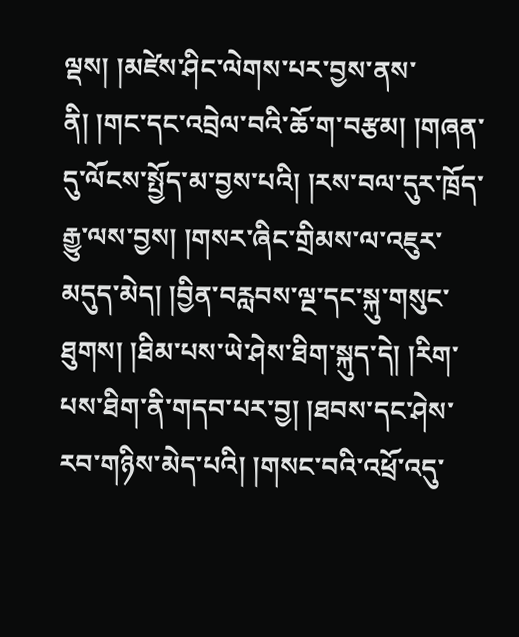ལྡས། །མཛེས་ཤིང་ལེགས་པར་བྱས་ནས་ནི། །གང་དང་འབྲེལ་བའི་ཆོ་ག་བརྩམ། །གཞན་དུ་ལོངས་སྤྱོད་མ་བྱས་པའི། །རས་བལ་དུར་ཁྲོད་རྒྱུ་ལས་བྱས། །གསར་ཞིང་གྲིམས་ལ་འཇུར་མདུད་མེད། །བྱིན་བརླབས་ལྔ་དང་སྐུ་གསུང་ཐུགས། །ཐིམ་པས་ཡེ་ཤེས་ཐིག་སྐུད་དེ། །རིག་པས་ཐིག་ནི་གདབ་པར་བྱ། །ཐབས་དང་ཤེས་རབ་གཉིས་མེད་པའི། །གསང་བའི་འཕྲོ་འདུ་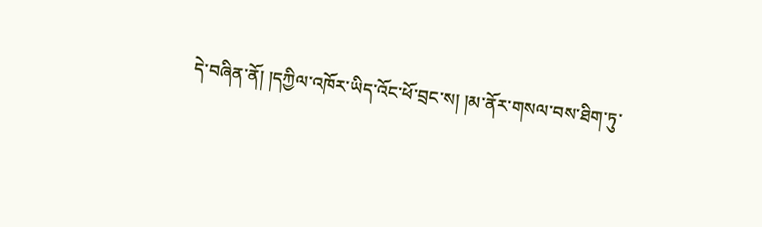དེ་བཞིན་ནོ། །དཀྱིལ་འཁོར་ཡིད་འོང་ཕོ་བྲང་ས། །མ་ནོར་གསལ་བས་ཐིག་ཏུ་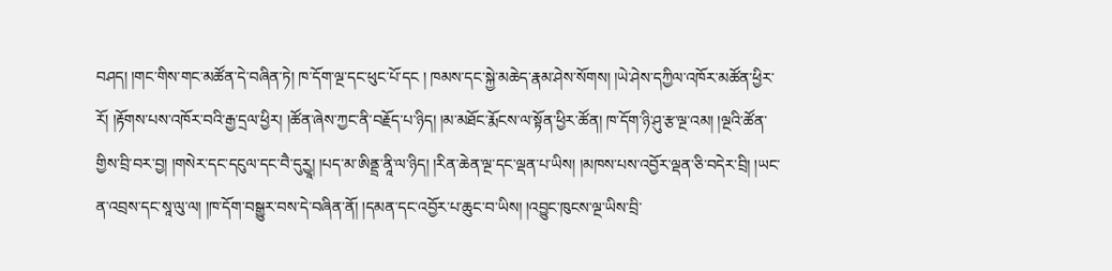བཤད། །གང་གིས་གང་མཚོན་དེ་བཞིན་ཏེ། ཁ་དོག་ལྔ་དང་ཕུང་པོ་དང ། ཁམས་དང་སྐྱེ་མཆེད་རྣམ་ཤེས་སོགས། །ཡེ་ཤེས་དཀྱིལ་འཁོར་མཚོན་ཕྱིར་རོ། །རྟོགས་པས་འཁོར་བའི་རྒྱ་དྲལ་ཕྱིར། །ཚོན་ཞེས་ཀྱང་ནི་བརྗོད་པ་ཉིད། །མ་མཐོང་རྨོངས་ལ་སྟོན་ཕྱིར་ཚོན། ཁ་དོག་ཉི་ཤུ་རྩ་ལྔ་འམ། །ལྔའི་ཚོན་གྱིས་བྲི་བར་བྱ། །གསེར་དང་དངུལ་དང་བཻ་དུརྱཱ། །པད་མ་ཨིནྡྲ་ནཱི་ལ་ཉིད། །རིན་ཆེན་ལྔ་དང་ལྡན་པ་ཡིས། །མཁས་པས་འབྱོར་ལྡན་ཅི་བདེར་བྲི། །ཡང་ན་འབྲས་དང་སཱ་ལུ་ལ། །ཁ་དོག་བསྒྱུར་བས་དེ་བཞིན་ནོ། །དམན་དང་འབྱོར་པ་ཆུང་བ་ཡིས། །འབྱུང་ཁུངས་ལྔ་ཡིས་བྲི་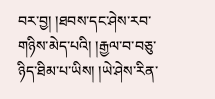བར་བྱ། །ཐབས་དང་ཤེས་རབ་གཉིས་མེད་པའི། །རྒྱལ་བ་བཅུ་ཉིད་ཐིམ་པ་ཡིས། །ཡེ་ཤེས་རིན་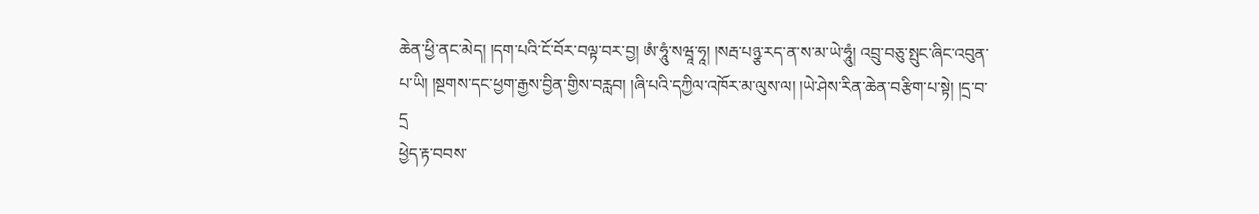ཆེན་ཕྱི་ནང་མེད། །དག་པའི་ངོ་བོར་བལྟ་བར་བྱ། ཨཾ་ཧཱུཾ་སཝཱ་ཧཱ། །སརྦ་པཉྩ་རད་ན་ས་མ་ཡེ་ཧཱུཾ། འབྲུ་བཅུ་སྤུང་ཞིང་འབུན་པ་ཡི། །སྔགས་དང་ཕྱག་རྒྱས་བྱིན་གྱིས་བརླབ། །ཞི་པའི་དཀྱིལ་འཁོར་མ་ལུས་ལ། །ཡེ་ཤེས་རིན་ཆེན་བརྩིག་པ་སྟེ། །དྲ་བ་དྲ
ཕྱེད་རྟ་བབས་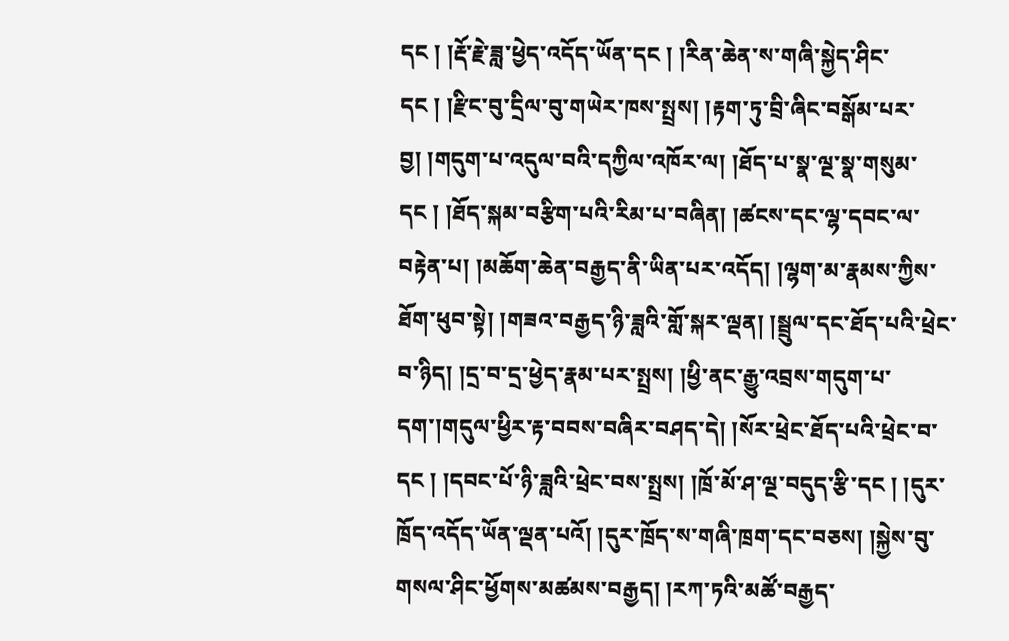དང ། །རྡོ་རྗེ་ཟླ་ཕྱེད་འདོད་ཡོན་དང ། །རིན་ཆེན་ས་གཞི་སྐྱེད་ཤིང་དང ། །རྫིང་བུ་དྲིལ་བུ་གཡེར་ཁས་སྤྲས། །རྟག་ཏུ་བྲི་ཞིང་བསྒོམ་པར་བྱ། །གདུག་པ་འདུལ་བའི་དཀྱིལ་འཁོར་ལ། །ཐོད་པ་སྣ་ལྔ་སྣ་གསུམ་དང ། །ཐོད་སྐམ་བརྩིག་པའི་རིམ་པ་བཞིན། །ཚངས་དང་ལྷ་དབང་ལ་བརྟེན་པ། །མཆོག་ཆེན་བརྒྱད་ནི་ཡིན་པར་འདོད། །ལྷག་མ་རྣམས་ཀྱིས་ཐོག་ཕུབ་སྟེ། །གཟའ་བརྒྱད་ཉི་ཟླའི་གློ་སྐར་ལྡན། །སྦྲུལ་དང་ཐོད་པའི་ཕྲེང་བ་ཉིད། །དྲ་བ་དྲ་ཕྱེད་རྣམ་པར་སྤྲས། །ཕྱི་ནང་རྒྱུ་འབྲས་གདུག་པ་དག་།གདུལ་ཕྱིར་རྟ་བབས་བཞིར་བཤད་དེ། །སོར་ཕྲེང་ཐོད་པའི་ཕྲེང་བ་དང ། །དབང་པོ་ཉི་ཟླའི་ཕྲེང་བས་སྤྲས། །ཁྲོ་མོ་ཤ་ལྔ་བདུད་རྩི་དང ། །དུར་ཁྲོད་འདོད་ཡོན་ལྡན་པའོ། །དུར་ཁྲོད་ས་གཞི་ཁྲག་དང་བཅས། །སྐྱེས་བུ་གསལ་ཤིང་ཕྱོགས་མཚམས་བརྒྱད། །རཀ་ཏའི་མཚོ་བརྒྱད་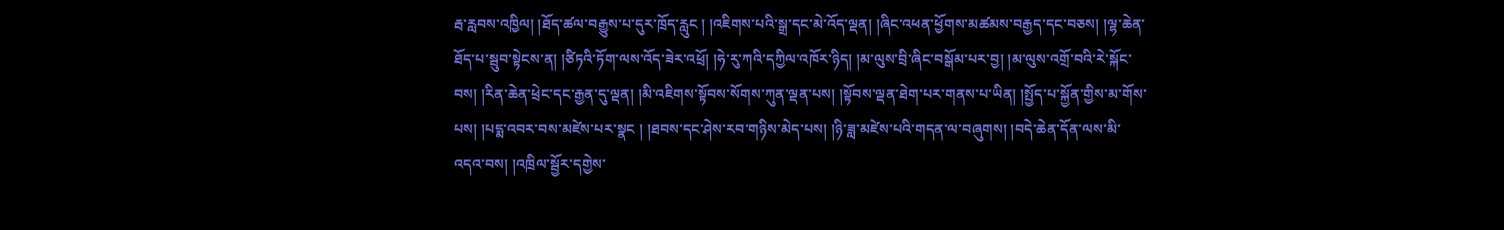རྦ་རླབས་འཁྱིལ། །ཐོད་ཚལ་བརྒྱུས་པ་དུར་ཁྲོད་རླུང ། །འཇིགས་པའི་སྒྲ་དང་མེ་འོད་ལྡན། །ཞིང་འཕན་ཕྱོགས་མཚམས་བརྒྱད་དང་བཅས། །ལྷ་ཆེན་ཐོད་པ་སྦུབ་སྟེངས་ན། །ཙིཏའི་ཏོག་ལས་འོད་ཟེར་འཕྲོ། །ཧེ་རུ་ཀའི་དཀྱིལ་འཁོར་ཉིད། །མ་ལུས་བྲི་ཞིང་བསྒོམ་པར་བྱ། །མ་ལུས་འགྲོ་བའི་རེ་སྐོང་བས། །རིན་ཆེན་ཕྲེང་དང་རྒྱན་དུ་ལྡན། །མི་འཇིགས་སྟོབས་སོགས་ཀུན་ལྡན་པས། །སྟོབས་ལྡན་ཐེག་པར་གནས་པ་ཡིན། །སྤྱོད་པ་སྐྱོན་གྱིས་མ་གོས་པས། །པདྨ་འབར་བས་མཛེས་པར་སྣང ། །ཐབས་དང་ཤེས་རབ་གཉིས་མེད་པས། །ཉི་ཟླ་མཛེས་པའི་གདན་ལ་བཞུགས། །བདེ་ཆེན་དོན་ལས་མི་འདའ་བས། །འཁྲིལ་སྦྱོར་དགྱེས་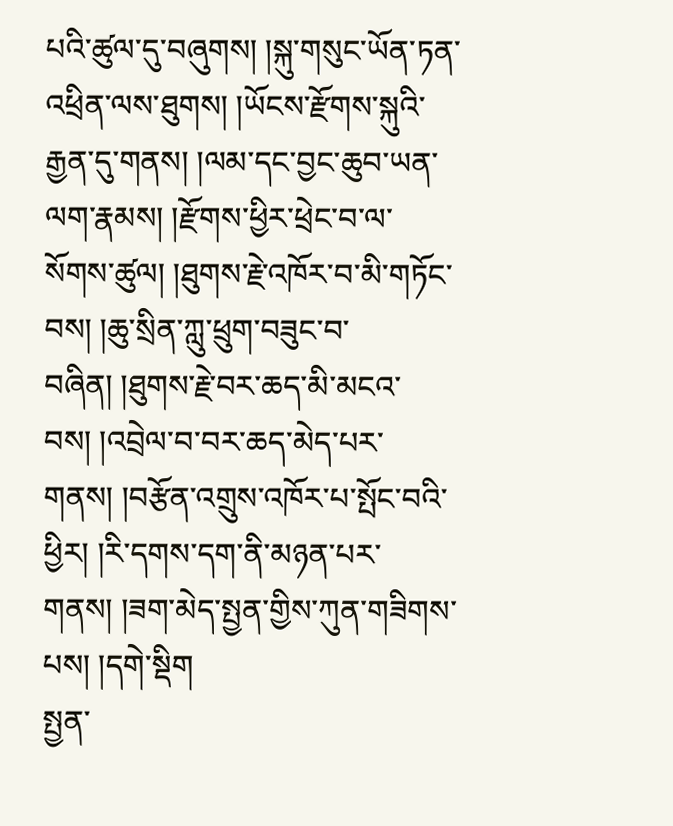པའི་ཚུལ་དུ་བཞུགས། །སྐུ་གསུང་ཡོན་ཏན་འཕྲིན་ལས་ཐུགས། །ཡོངས་རྫོགས་སྐུའི་རྒྱན་དུ་གནས། །ལམ་དང་བྱང་ཆུབ་ཡན་ལག་རྣམས། །རྫོགས་ཕྱིར་ཕྲེང་བ་ལ་སོགས་ཚུལ། །ཐུགས་རྗེ་འཁོར་བ་མི་གཏོང་བས། །ཆུ་སྲིན་ཀླུ་ཕྲུག་བཟུང་བ་བཞིན། །ཐུགས་རྗེ་བར་ཆད་མི་མངའ་བས། །འབྲེལ་བ་བར་ཆད་མེད་པར་གནས། །བརྩོན་འགྲུས་འཁོར་པ་སྤོང་བའི་ཕྱིར། །རི་དགས་དག་ནི་མཉན་པར་གནས། །ཟག་མེད་སྤྱན་གྱིས་ཀུན་གཟིགས་པས། །དགེ་སྡིག
སྤྱན་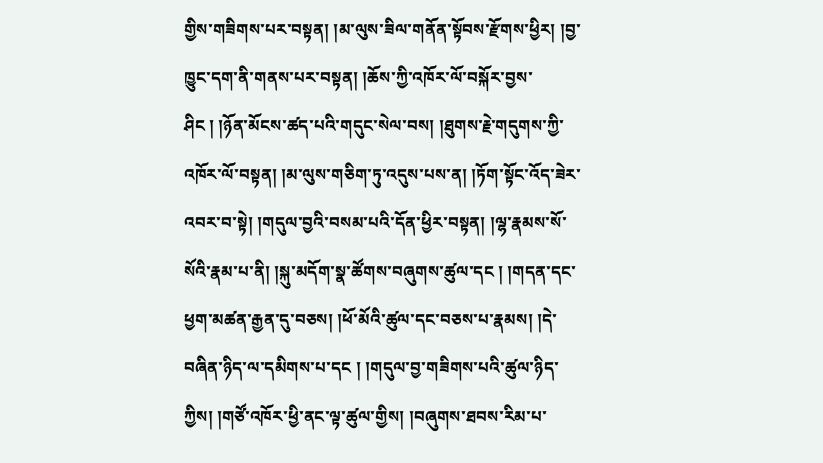གྱིས་གཟིགས་པར་བསྟན། །མ་ལུས་ཟིལ་གནོན་སྟོབས་རྫོགས་ཕྱིར། །བྱ་ཁྱུང་དག་ནི་གནས་པར་བསྟན། །ཆོས་ཀྱི་འཁོར་ལོ་བསྐོར་བྱས་ཤིང ། །ཉོན་མོངས་ཚད་པའི་གདུང་སེལ་བས། །ཐུགས་རྗེ་གདུགས་ཀྱི་འཁོར་ལོ་བསྟན། །མ་ལུས་གཅིག་ཏུ་འདུས་པས་ན། །ཏོག་སྟོང་འོད་ཟེར་འབར་བ་སྟེ། །གདུལ་བྱའི་བསམ་པའི་དོན་ཕྱིར་བསྟན། །ལྷ་རྣམས་སོ་སོའི་རྣམ་པ་ནི། །སྐུ་མདོག་སྣ་ཚོགས་བཞུགས་ཚུལ་དང ། །གདན་དང་ཕྱག་མཚན་རྒྱན་དུ་བཅས། །ཕོ་མོའི་ཚུལ་དང་བཅས་པ་རྣམས། །དེ་བཞིན་ཉིད་ལ་དམིགས་པ་དང ། །གདུལ་བྱ་གཟིགས་པའི་ཚུལ་ཉིད་ཀྱིས། །གཙོ་འཁོར་ཕྱི་ནང་ལྟ་ཚུལ་གྱིས། །བཞུགས་ཐབས་རིམ་པ་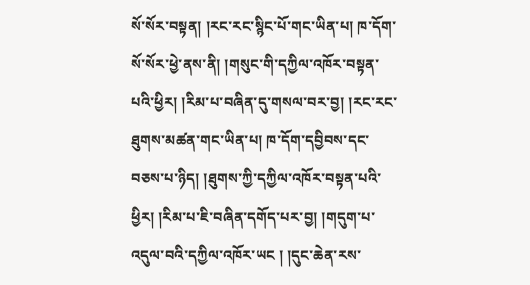སོ་སོར་བསྟན། །རང་རང་སྙིང་པོ་གང་ཡིན་པ། ཁ་དོག་སོ་སོར་ཕྱེ་ནས་ནི། །གསུང་གི་དཀྱིལ་འཁོར་བསྟན་པའི་ཕྱིར། །རིམ་པ་བཞིན་དུ་གསལ་བར་བྱ། །རང་རང་ཐུགས་མཚན་གང་ཡིན་པ། ཁ་དོག་དབྱིབས་དང་བཅས་པ་ཉིད། །ཐུགས་ཀྱི་དཀྱིལ་འཁོར་བསྟན་པའི་ཕྱིར། །རིམ་པ་ཇི་བཞིན་དགོད་པར་བྱ། །གདུག་པ་འདུལ་བའི་དཀྱིལ་འཁོར་ཡང ། །དུང་ཆེན་རས་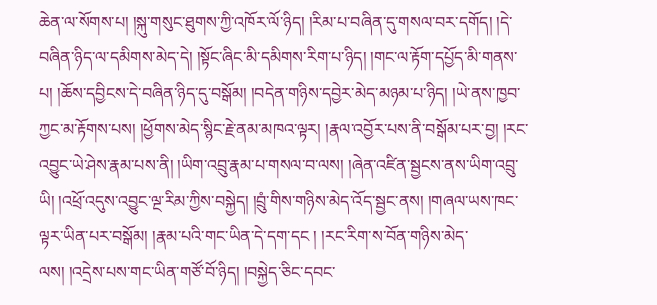ཆེན་ལ་སོགས་པ། །སྐུ་གསུང་ཐུགས་ཀྱི་འཁོར་ལོ་ཉིད། །རིམ་པ་བཞིན་དུ་གསལ་བར་དགོད། །དེ་བཞིན་ཉིད་ལ་དམིགས་མེད་དེ། །སྟོང་ཞིང་མི་དམིགས་རིག་པ་ཉིད། །གང་ལ་རྟོག་དཔྱོད་མི་གནས་པ། །ཆོས་དབྱིངས་དེ་བཞིན་ཉིད་དུ་བསྒོམ། །བདེན་གཉིས་དབྱེར་མེད་མཉམ་པ་ཉིད། །ཡེ་ནས་ཁྱབ་ཀྱང་མ་རྟོགས་པས། །ཕྱོགས་མེད་སྙིང་རྗེ་ནམ་མཁའ་ལྟར། །རྣལ་འབྱོར་པས་ནི་བསྒོམ་པར་བྱ། །རང་འབྱུང་ཡེ་ཤེས་རྣམ་པས་ནི། །ཡིག་འབྲུ་རྣམ་པ་གསལ་བ་ལས། །ཞེན་འཛིན་སྦྱངས་ནས་ཡིག་འབྲུ་ཡི། །འཕྲོ་འདུས་འབྱུང་ལྔ་རིམ་ཀྱིས་བསྐྱེད། །བྲུཾ་གིས་གཉིས་མེད་འོད་སྦྱང་ནས། །གཞལ་ཡས་ཁང་ལྟར་ཡིན་པར་བསྒོམ། །རྣམ་པའི་གང་ཡིན་དེ་དག་དང ། །རང་རིག་ས་བོན་གཉིས་མེད་ལས། །འདྲེས་པས་གང་ཡིན་གཙོ་བོ་ཉིད། །བསྐྱེད་ཅིང་དབང་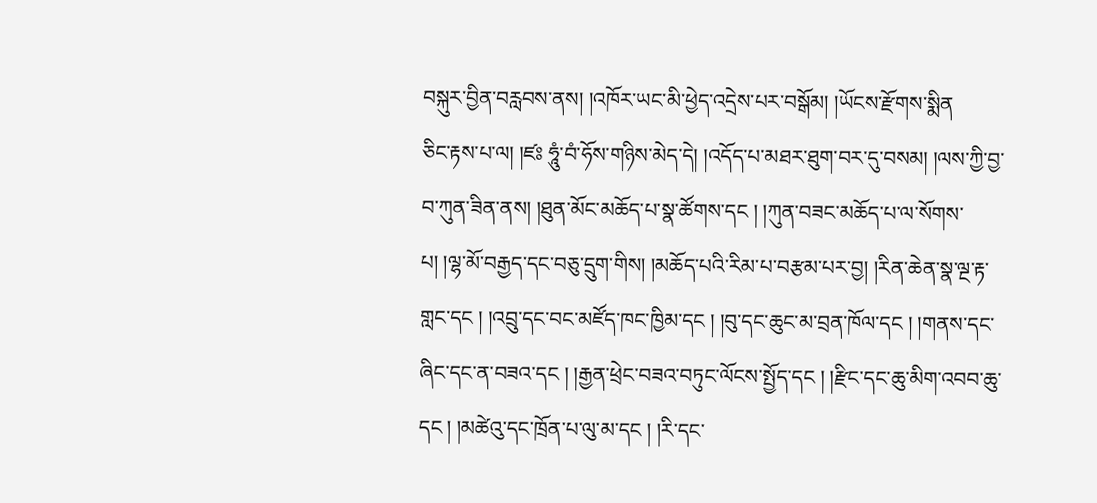བསྐུར་བྱིན་བརླབས་ནས། །འཁོར་ཡང་མི་ཕྱེད་འདྲེས་པར་བསྒོམ། །ཡོངས་རྫོགས་སྨིན
ཅིང་རྟས་པ་ལ། །ཛཿ ཧཱུཾ་བཾ་ཧོས་གཉིས་མེད་དེ། །འདོད་པ་མཐར་ཐུག་བར་དུ་བསམ། །ལས་ཀྱི་བྱ་བ་ཀུན་ཟིན་ནས། །ཐུན་མོང་མཆོད་པ་སྣ་ཚོགས་དང ། །ཀུན་བཟང་མཆོད་པ་ལ་སོགས་པ། །ལྷ་མོ་བརྒྱད་དང་བཅུ་དྲུག་གིས། །མཆོད་པའི་རིམ་པ་བརྩམ་པར་བྱ། །རིན་ཆེན་སྣ་ལྔ་རྟ་གླང་དང ། །འབྲུ་དང་བང་མཛོད་ཁང་ཁྱིམ་དང ། །བུ་དང་ཆུང་མ་བྲན་ཁོལ་དང ། །གནས་དང་ཞིང་དང་ན་བཟའ་དང ། །རྒྱན་ཕྲེང་བཟའ་བཏུང་ལོངས་སྤྱོད་དང ། །རྫིང་དང་ཆུ་མིག་འབབ་ཆུ་དང ། །མཚེའུ་དང་ཁྲོན་པ་ལུ་མ་དང ། །རི་དང་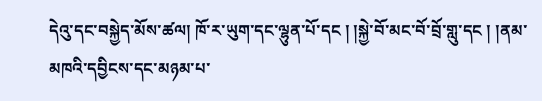དེའུ་དང་བསྐྱེད་མོས་ཚལ། ཁོ་ར་ཡུག་དང་ལྷུན་པོ་དང ། །སྐྱེ་བོ་མང་བོ་བྲོ་གླུ་དང ། །ནམ་མཁའི་དབྱིངས་དང་མཉམ་པ་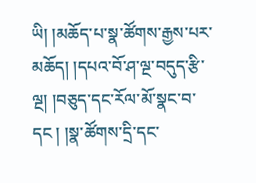ཡི། །མཆོད་པ་སྣ་ཚོགས་རྒྱས་པར་མཆོད། །དཔའ་བོ་ཤ་ལྔ་བདུད་རྩི་ལྔ། །བཅུད་དང་རོལ་མོ་སྣང་བ་དང ། །སྣ་ཚོགས་དྲི་དང་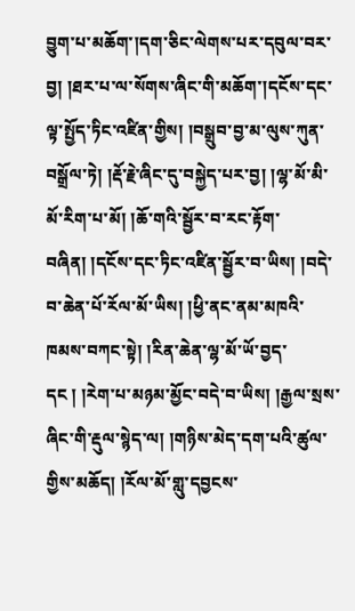བྱུག་པ་མཆོག་།དག་ཅིང་ལེགས་པར་དབུལ་བར་བྱ། །ཐར་པ་ལ་སོགས་ཞིང་གི་མཆོག་།དངོས་དང་ལྟ་སྤྱོད་ཏིང་འཛིན་གྱིས། །བསྒྲུབ་བྱ་མ་ལུས་ཀུན་བསྒྲོལ་ཏེ། །རྡོ་རྗེ་ཞིང་དུ་བསྐྱེད་པར་བྱ། །ལྷ་མོ་མི་མོ་རིག་པ་མོ། །ཆོ་གའི་སྦྱོར་བ་རང་རྟོག་བཞིན། །དངོས་དང་ཏིང་འཛིན་སྦྱོར་བ་ཡིས། །བདེ་བ་ཆེན་པོ་རོལ་མོ་ཡིས། །ཕྱི་ནང་ནམ་མཁའི་ཁམས་བཀང་སྟེ། །རིན་ཆེན་ལྷ་མོ་ཡོ་བྱད་དང ། །རེག་པ་མཉམ་མྱོང་བདེ་བ་ཡིས། །རྒྱལ་སྲས་ཞིང་གི་རྡུལ་སྙེད་ལ། །གཉིས་མེད་དག་པའི་ཚུལ་གྱིས་མཆོད། །རོལ་མོ་གླུ་དབྱངས་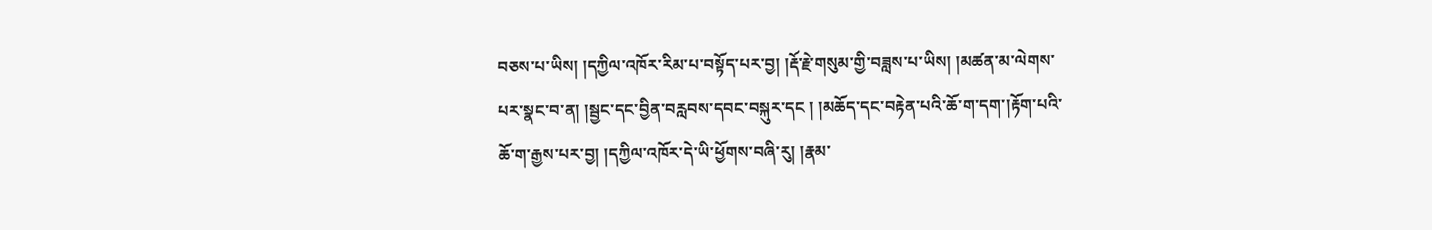བཅས་པ་ཡིས། །དཀྱིལ་འཁོར་རིམ་པ་བསྟོད་པར་བྱ། །རྡོ་རྗེ་གསུམ་གྱི་བཟླས་པ་ཡིས། །མཚན་མ་ལེགས་པར་སྣང་བ་ན། །སྦྱང་དང་བྱིན་བརླབས་དབང་བསྐུར་དང ། །མཆོད་དང་བརྟེན་པའི་ཆོ་ག་དག་།རྟོག་པའི་ཆོ་ག་རྒྱས་པར་བྱ། །དཀྱིལ་འཁོར་དེ་ཡི་ཕྱོགས་བཞི་རུ། །རྣམ་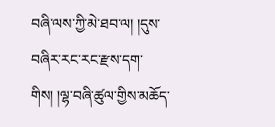བཞི་ལས་ཀྱི་མེ་ཐབ་ལ། །དུས་བཞིར་རང་རང་རྫས་དག་གིས། །ལྷ་བཞི་ཚུལ་གྱིས་མཆོད་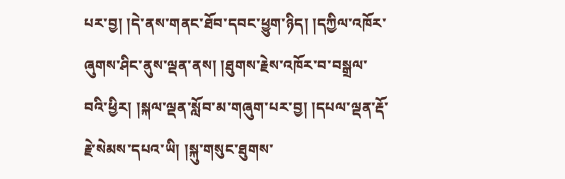པར་བྱ། །དེ་ནས་གནང་ཐོབ་དབང་ཕྱུག་ཉིད། །དཀྱིལ་འཁོར་ཞུགས་ཤིང་ནུས་ལྡན་ནས། །ཐུགས་རྗེས་འཁོར་བ་བསྒྲལ་བའི་ཕྱིར། །སྐལ་ལྡན་སློབ་མ་གཞུག་པར་བྱ། །དཔལ་ལྡན་རྡོ་རྗེ་སེམས་དཔའ་ཡི། །སྐུ་གསུང་ཐུགས་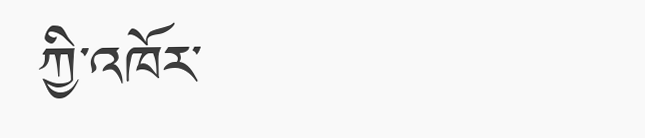ཀྱི་འཁོར་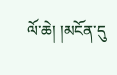ལོ་ཆེ། །མངོན་དུ